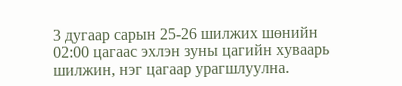3 дугаар сарын 25-26 шилжих шөнийн 02:00 цагаас эхлэн зуны цагийн хуваарь шилжин, нэг цагаар урагшлуулна.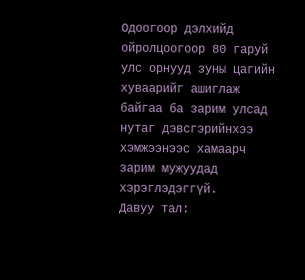Одоогоор дэлхийд ойролцоогоор 80 гаруй улс орнууд зуны цагийн хуваарийг ашиглаж байгаа ба зарим улсад нутаг дэвсгэрийнхээ хэмжээнээс хамаарч зарим мужуудад хэрэглэдэггүй.
Давуу тал: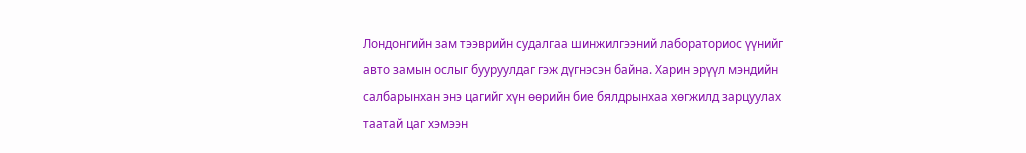Лондонгийн зам тээврийн судалгаа шинжилгээний лабораториос үүнийг авто замын ослыг бууруулдаг гэж дүгнэсэн байна. Харин эрүүл мэндийн салбарынхан энэ цагийг хүн өөрийн бие бялдрынхаа хөгжилд зарцуулах таатай цаг хэмээн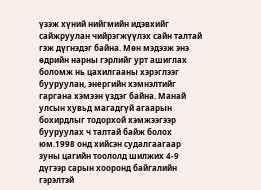үзэж хүний нийгмийн идэвхийг сайжруулан чийрэгжүүлэх сайн талтай гэж дүгнэдэг байна. Мөн мэдээж энэ өдрийн нарны гэрлийг урт ашиглах боломж нь цахилгааны хэрэглээг бууруулан, энергийн хэмнэлтийг гаргана хэмээн үздэг байна. Манай улсын хувьд магадгүй агаарын бохирдлыг тодорхой хэмжээгээр бууруулах ч талтай байж болох юм.1998 онд хийсэн судалгаагаар зуны цагийн тоололд шилжих 4-9 дүгээр сарын хооронд байгалийн гэрэлтэй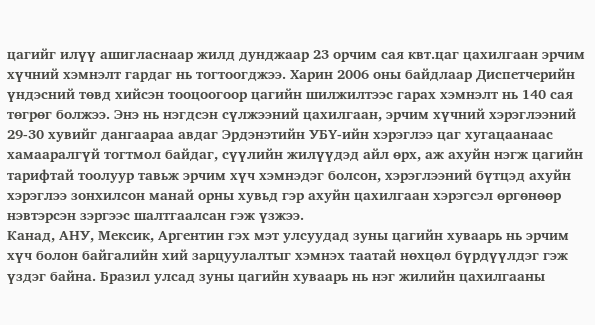цагийг илүү ашигласнаар жилд дунджаар 23 орчим сая квт.цаг цахилгаан эрчим хүчний хэмнэлт гардаг нь тогтоогджээ. Харин 2006 оны байдлаар Диспетчерийн үндэсний төвд хийсэн тооцоогоор цагийн шилжилтээс гарах хэмнэлт нь 140 сая төгрөг болжээ. Энэ нь нэгдсэн сүлжээний цахилгаан, эрчим хүчний хэрэглээний 29-30 хувийг дангаараа авдаг Эрдэнэтийн УБҮ-ийн хэрэглээ цаг хугацаанаас хамааралгүй тогтмол байдаг, сүүлийн жилүүдэд айл өрх, аж ахуйн нэгж цагийн тарифтай тоолуур тавьж эрчим хүч хэмнэдэг болсон, хэрэглээний бүтцэд ахуйн хэрэглээ зонхилсон манай орны хувьд гэр ахуйн цахилгаан хэрэгсэл өргөнөөр нэвтэрсэн зэргээс шалтгаалсан гэж үзжээ.
Канад, АНУ, Мексик, Аргентин гэх мэт улсуудад зуны цагийн хуваарь нь эрчим хүч болон байгалийн хий зарцуулалтыг хэмнэх таатай нөхцөл бүрдүүлдэг гэж үздэг байна. Бразил улсад зуны цагийн хуваарь нь нэг жилийн цахилгааны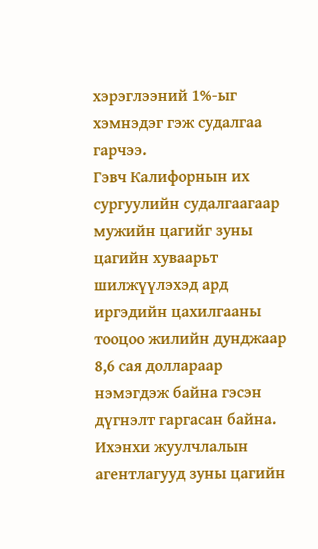хэрэглээний 1%-ыг хэмнэдэг гэж судалгаа гарчээ.
Гэвч Калифорнын их сургуулийн судалгаагаар мужийн цагийг зуны цагийн хуваарьт шилжүүлэхэд ард иргэдийн цахилгааны тооцоо жилийн дунджаар 8,6 сая доллараар нэмэгдэж байна гэсэн дүгнэлт гаргасан байна.
Ихэнхи жуулчлалын агентлагууд зуны цагийн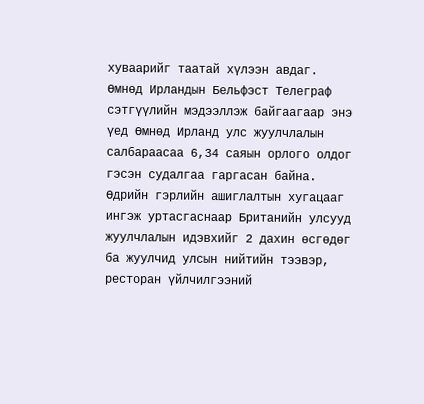хуваарийг таатай хүлээн авдаг. Өмнөд Ирландын Бельфэст Телеграф сэтгүүлийн мэдээллэж байгаагаар энэ үед Өмнөд Ирланд улс жуулчлалын салбараасаа 6,34 саяын орлого олдог гэсэн судалгаа гаргасан байна. Өдрийн гэрлийн ашиглалтын хугацааг ингэж уртасгаснаар Британийн улсууд жуулчлалын идэвхийг 2 дахин өсгөдөг ба жуулчид улсын нийтийн тээвэр, ресторан үйлчилгээний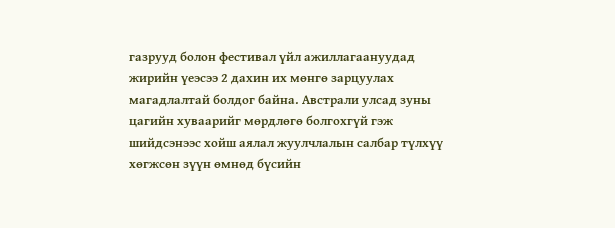газрууд болон фестивал үйл ажиллагаануудад жирийн үеэсээ 2 дахин их мөнгө зарцуулах магадлалтай болдог байна. Австрали улсад зуны цагийн хуваарийг мөрдлөгө болгохгүй гэж шийдсэнээс хойш аялал жуулчлалын салбар түлхүү хөгжсөн зүүн өмнөд бүсийн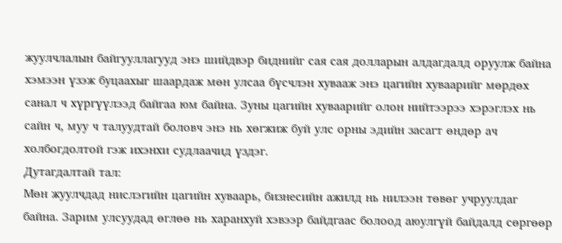жуулчлалын байгууллагууд энэ шийдвэр биднийг сая сая долларын алдагдалд оруулж байна хэмээн үзэж буцаахыг шаардаж мөн улсаа бүсчлэн хувааж энэ цагийн хуваарийг мөрдөх санал ч хүргүүлээд байгаа юм байна. Зуны цагийн хуваарийг олон нийтээрээ хэрэглэх нь сайн ч, муу ч талуудтай боловч энэ нь хөгжиж буй улс орны эдийн засагт өндөр ач холбогдолтой гэж ихэнхи судлаачид үздэг.
Дутагдалтай тал:
Мөн жуулчдад нислэгийн цагийн хуваарь, бизнесийн ажилд нь нилээн төвөг учруулдаг байна. Зарим улсуудад өглөө нь харанхуй хэвээр байдгаас болоод аюулгүй байдалд сөргөөр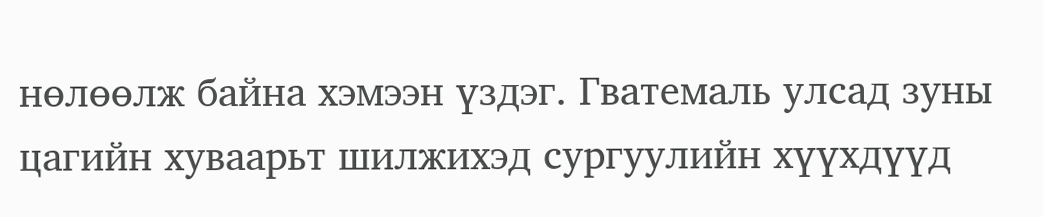нөлөөлж байна хэмээн үздэг. Гватемаль улсад зуны цагийн хуваарьт шилжихэд сургуулийн хүүхдүүд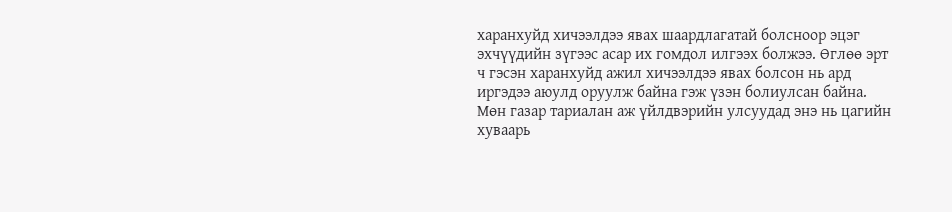харанхуйд хичээлдээ явах шаардлагатай болсноор эцэг эхчүүдийн зүгээс асар их гомдол илгээх болжээ. Өглөө эрт ч гэсэн харанхуйд ажил хичээлдээ явах болсон нь ард иргэдээ аюулд оруулж байна гэж үзэн болиулсан байна. Мөн газар тариалан аж үйлдвэрийн улсуудад энэ нь цагийн хуваарь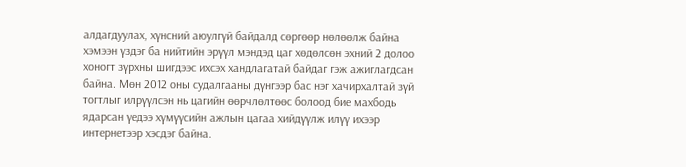алдагдуулах, хүнсний аюулгүй байдалд сөргөөр нөлөөлж байна хэмээн үздэг ба нийтийн эрүүл мэндэд цаг хөдөлсөн эхний 2 долоо хоногт зүрхны шигдээс ихсэх хандлагатай байдаг гэж ажиглагдсан байна. Мөн 2012 оны судалгааны дүнгээр бас нэг хачирхалтай зүй тогтлыг илрүүлсэн нь цагийн өөрчлөлтөөс болоод бие махбодь ядарсан үедээ хүмүүсийн ажлын цагаа хийдүүлж илүү ихээр интернетээр хэсдэг байна.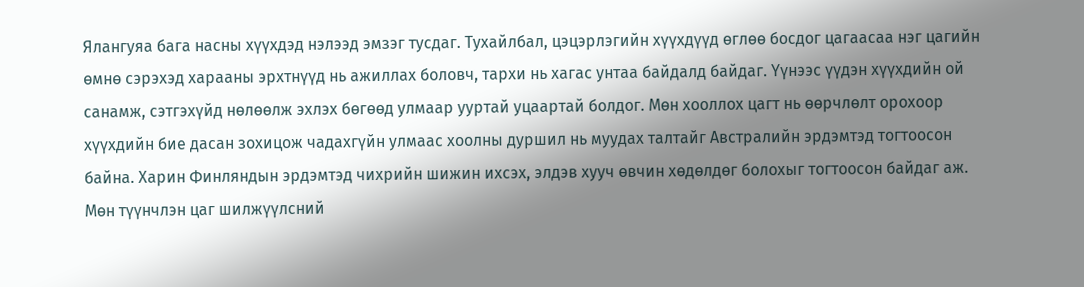Ялангуяа бага насны хүүхдэд нэлээд эмзэг тусдаг. Тухайлбал, цэцэрлэгийн хүүхдүүд өглөө босдог цагаасаа нэг цагийн өмнө сэрэхэд харааны эрхтнүүд нь ажиллах боловч, тархи нь хагас унтаа байдалд байдаг. Үүнээс үүдэн хүүхдийн ой санамж, сэтгэхүйд нөлөөлж эхлэх бөгөөд улмаар ууртай уцаартай болдог. Мөн хооллох цагт нь өөрчлөлт орохоор хүүхдийн бие дасан зохицож чадахгүйн улмаас хоолны дуршил нь муудах талтайг Австралийн эрдэмтэд тогтоосон байна. Харин Финляндын эрдэмтэд чихрийн шижин ихсэх, элдэв хууч өвчин хөдөлдөг болохыг тогтоосон байдаг аж.
Мөн түүнчлэн цаг шилжүүлсний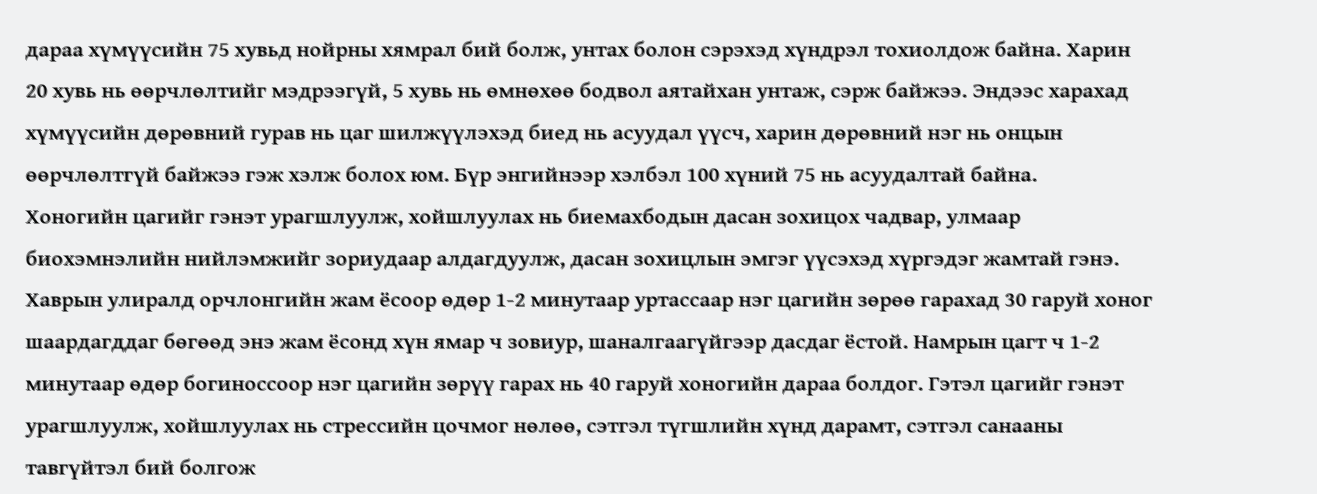дараа хүмүүсийн 75 хувьд нойрны хямрал бий болж, унтах болон сэрэхэд хүндрэл тохиолдож байна. Харин 20 хувь нь өөрчлөлтийг мэдрээгүй, 5 хувь нь өмнөхөө бодвол аятайхан унтаж, сэрж байжээ. Эндээс харахад хүмүүсийн дөрөвний гурав нь цаг шилжүүлэхэд биед нь асуудал үүсч, харин дөрөвний нэг нь онцын өөрчлөлтгүй байжээ гэж хэлж болох юм. Бүр энгийнээр хэлбэл 100 хүний 75 нь асуудалтай байна.
Хоногийн цагийг гэнэт урагшлуулж, хойшлуулах нь биемахбодын дасан зохицох чадвар, улмаар биохэмнэлийн нийлэмжийг зориудаар алдагдуулж, дасан зохицлын эмгэг үүсэхэд хүргэдэг жамтай гэнэ. Хаврын улиралд орчлонгийн жам ёсоор өдөр 1-2 минутаар уртассаар нэг цагийн зөрөө гарахад 30 гаруй хоног шаардагддаг бөгөөд энэ жам ёсонд хүн ямар ч зовиур, шаналгаагүйгээр дасдаг ёстой. Намрын цагт ч 1-2 минутаар өдөр богиноссоор нэг цагийн зөрүү гарах нь 40 гаруй хоногийн дараа болдог. Гэтэл цагийг гэнэт урагшлуулж, хойшлуулах нь стрессийн цочмог нөлөө, сэтгэл түгшлийн хүнд дарамт, сэтгэл санааны тавгүйтэл бий болгож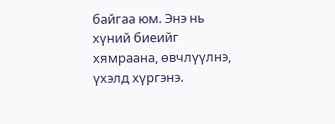байгаа юм. Энэ нь хүний биеийг хямраана, өвчлүүлнэ, үхэлд хүргэнэ.